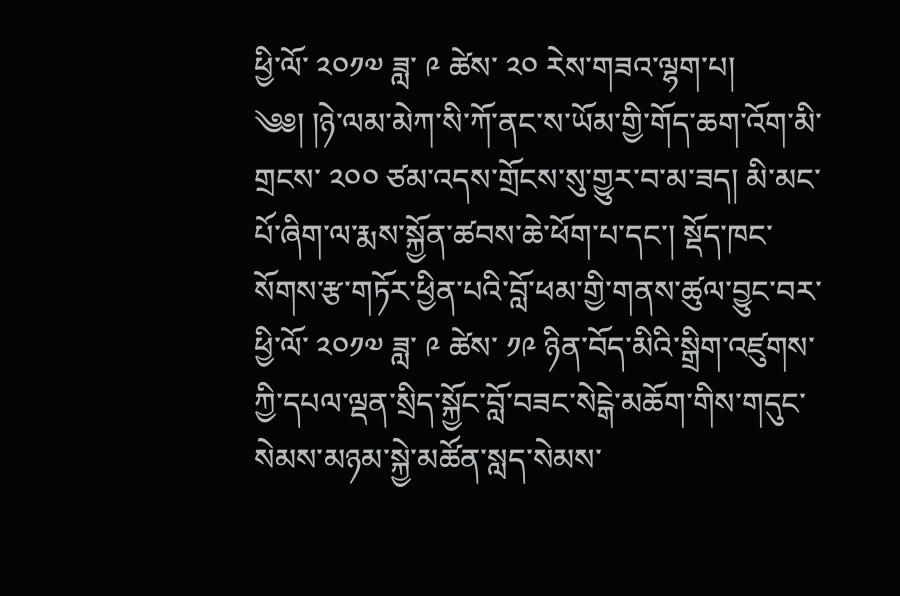ཕྱི་ལོ་ ༢༠༡༧ ཟླ་ ༩ ཚེས་ ༢༠ རེས་གཟའ་ལྷག་པ།
༄༅། །ཉེ་ལམ་མེཀ་སི་ཀོ་ནང་ས་ཡོམ་གྱི་གོད་ཆག་འོག་མི་གྲངས་ ༢༠༠ ཙམ་འདས་གྲོངས་སུ་གྱུར་བ་མ་ཟད། མི་མང་པོ་ཞིག་ལ་རྨས་སྐྱོན་ཚབས་ཆེ་ཕོག་པ་དང་། སྡོད་ཁང་སོགས་རྩ་གཏོར་ཕྱིན་པའི་བློ་ཕམ་གྱི་གནས་ཚུལ་བྱུང་བར་ཕྱི་ལོ་ ༢༠༡༧ ཟླ་ ༩ ཚེས་ ༡༩ ཉིན་བོད་མིའི་སྒྲིག་འཛུགས་ཀྱི་དཔལ་ལྡན་སྲིད་སྐྱོང་བློ་བཟང་སེངྒེ་མཆོག་གིས་གདུང་སེམས་མཉམ་སྐྱེ་མཚོན་སླད་སེམས་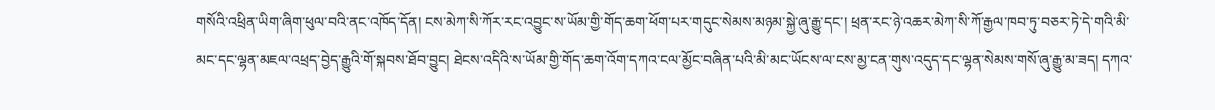གསོའི་འཕྲིན་ཡིག་ཞིག་ཕུལ་བའི་ནང་འཁོད་དོན། ངས་མེཀ་སི་ཀོར་རང་འབྱུང་ས་ཡོམ་གྱི་གོད་ཆག་ཕོག་པར་གདུང་སེམས་མཉམ་སྐྱེ་ཞུ་རྒྱུ་དང་། ཕྲན་རང་ཉེ་འཆར་མེཀ་སི་ཀོ་རྒྱལ་ཁབ་ཏུ་བཅར་ཏེ་དེ་གའི་མི་མང་དང་ལྷན་མཇལ་འཕྲད་བྱེད་རྒྱུའི་གོ་སྐབས་ཐོབ་བྱུང། ཐེངས་འདིའི་ས་ཡོམ་གྱི་གོད་ཆག་འོག་དཀའ་ངལ་མྱོང་བཞིན་པའི་མི་མང་ཡོངས་ལ་ངས་མྱ་ངན་གུས་འདུད་དང་ལྷན་སེམས་གསོ་ཞུ་རྒྱུ་མ་ཟད། དཀའ་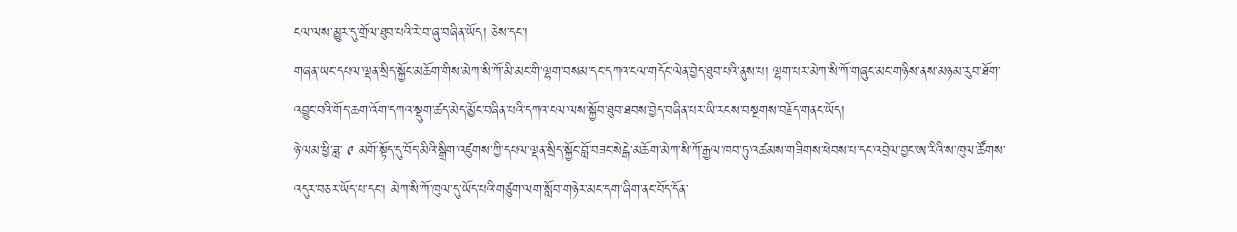ངལ་ལས་མྱུར་དུ་གྲོལ་ཐུབ་པའི་རེ་བ་ཞུ་བཞིན་ཡོད། ཅེས་དང་།
གཞན་ཡང་དཔལ་ལྡན་སྲིད་སྐྱོང་མཆོག་གིས་མེཀ་སི་ཀོ་མི་མང་གི་ལྷག་བསམ་དང་དཀའ་ངལ་གདོང་ལེན་བྱེད་ཐུབ་པའི་ནུས་པ། ལྷག་པར་མེཀ་སི་ཀོ་གཞུང་མང་གཉིས་ནས་མཉམ་རུབ་ཐོག་འབྱུང་བའི་གོད་ཆག་འོག་དཀའ་སྡུག་ཚད་མེད་མྱོང་བཞིན་པའི་དཀའ་ངལ་ལས་སྐྱོབ་ཐུབ་ཐབས་བྱེད་བཞིན་པར་ཡི་རངས་བསྔགས་བརྗོད་གནང་ཡོད།
ཉེ་ལམ་ཕྱི་ཟླ་ ༩ མགོ་སྟོད་དུ་བོད་མིའི་སྒྲིག་འཛུགས་ཀྱི་དཔལ་ལྡན་སྲིད་སྐྱོང་བློ་བཟང་སེངྒེ་མཆོག་མེཀ་སི་ཀོ་རྒྱལ་ཁབ་ཏུ་འཚམས་གཟིགས་ཕེབས་པ་དང་འབྲེལ་བྱང་ཨ་རིའི་ས་ཁུལ་ཚོགས་འདུར་བཅར་ཡོད་པ་དང་། མེཀ་སི་ཀོ་ཁུལ་དུ་ཡོད་པའི་གཙུག་ལག་སློབ་གཉེར་མང་དག་ཞིག་ནང་བོད་དོན་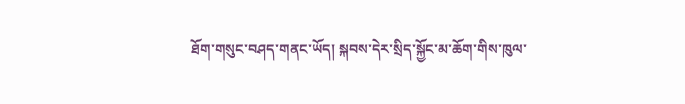ཐོག་གསུང་བཤད་གནང་ཡོད། སྐབས་དེར་སྲིད་སྐྱོང་མ་ཆོག་གིས་ཁུལ་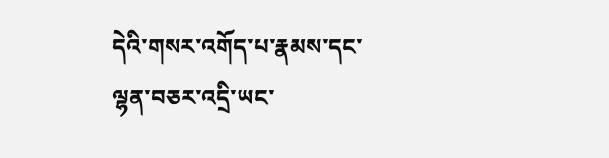དེའི་གསར་འགོད་པ་རྣམས་དང་ལྷན་བཅར་འདྲི་ཡང་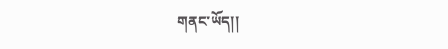གནང་ཡོད།།